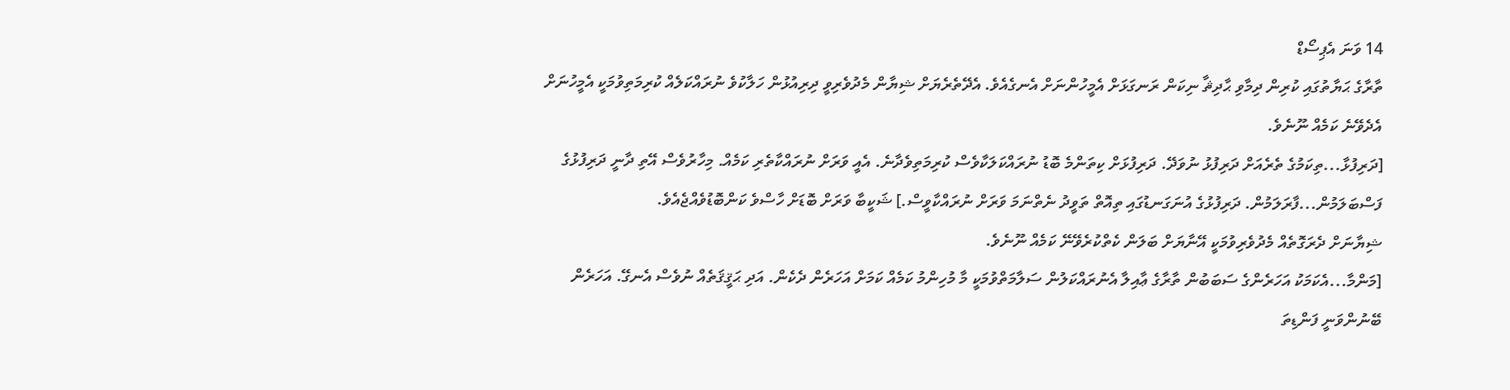14 ވަނަ އެޕިސޯޑް
ތާރާގެ ޙަޔާތުގައި ކުރިން ދިމާވި ޙާދިޘާ ނިކަން ރަނގަޅަށް އެމީހުންނަށް އެނގެއެވެ. އެދޭތެރެޔަށް ޝިޔާން މެދުވެރިވީ ދިރިއުޅުން ހަލާކުވެ ނުރައްކަލެއް ކުރިމަތިވުމަކީ އެމީހުނަށް އެދެވޭނެ ކަމެއް ނޫނެވެ.
[ދަރިފުޅާ...ތިކަމުގެ ތެރެއަށް ދަރިފުޅު ނުވަދޭ. ދަރިފުޅަށް ކިތަންމެ ބޮޑު ނުރައްކަލަކާވެސް ކުރިމަތިވެދާނެ. އެއީ ވަރަށް ނުރައްކާތެރި ކަމެއް. މިހާރުވެސް އޭތި ދާނީ ދަރިފުޅުގެ ފަސްބަލަމުން...ފާރަލަމުން. ދަރިފުޅުގެ އުނަގަނޑުގައި ތިއޮތް ތަވީދު ނެތްނަމަ ވަރަށް ނުރައްކާވީސް.] ޝަކީބާ ވަރަށް ބޮޑަށް ހާސްވެ ކަންބޮޑުވެއްޖެއެވެ.
ޝިޔާނަށް ދެރަގޮތެއް މެދުވެރިވުމަކީ އޭނާޔަށް ބަލަން ކެތްކުރެވޭނޭ ކަމެއް ނޫނެވެ.
[މަންމާ...އެކަމަކު އަހަރެންގެ ސަބަބުން ތާރާގެ ޢާއިލާ އެނުރައްކަލުން ސަލާމަތްވުމަކީ މާ މުހިންމު ކަމެއް ކަމަށް އަހަރެން ދެކެން. އަދި ޙަޤީޤަތެއް ނުވެސް އެނގޭ. އަހަރެން ބޭނުންވަނީ ފަންޑިތަ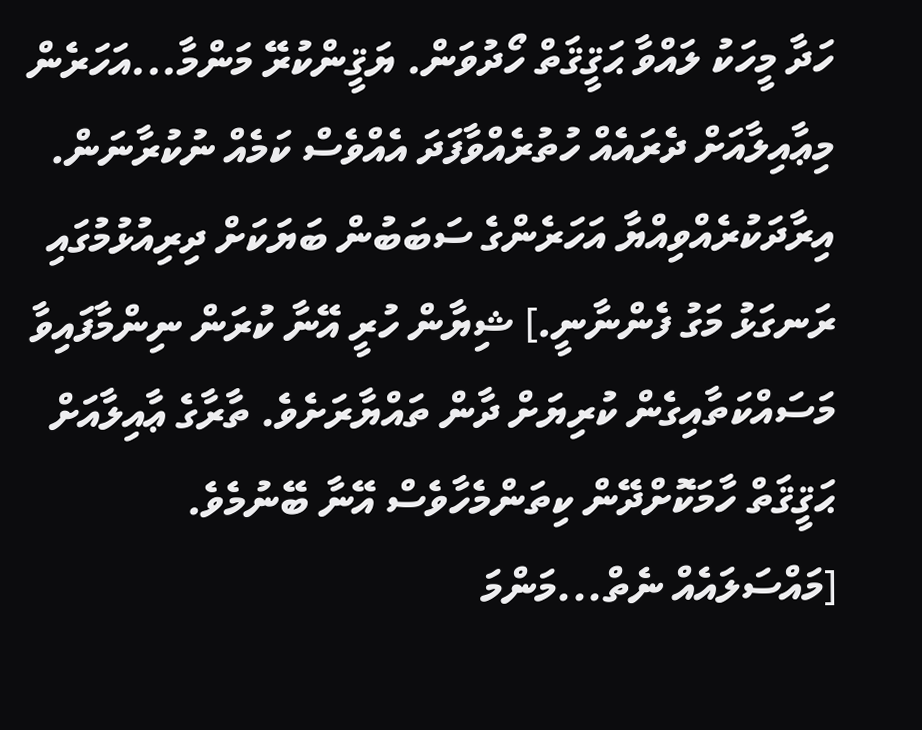ހަދާ މީހަކު ލައްވާ ޙަޤީޤަތް ހޯދުވަން. ޔަޤީންކުރޭ މަންމާ...އަހަރެން މިޢާއިލާއަށް ދެރައެއް ހުތުރެއްވާފަދަ އެއްވެސް ކަމެއް ނުކުރާނަން. އިރާދަކުރެއްވިއްޔާ އަހަރެންގެ ސަބަބުން ބަޔަކަށް ދިރިއުޅުމުގައި ރަނގަޅު މަގު ފެންނާނީ.] ޝިޔާން ހުރީ އޭނާ ކުރަން ނިންމާފައިވާ މަސައްކަތާއިގެން ކުރިޔަށް ދާން ތައްޔާރަށެވެ. ތާރާގެ ޢާއިލާއަށް ޙަޤީޤަތް ހާމަކޮށްދޭން ކިތަންމެހާވެސް އޭނާ ބޭނުމެވެ.
[މައްސަލައެއް ނެތް...މަންމަ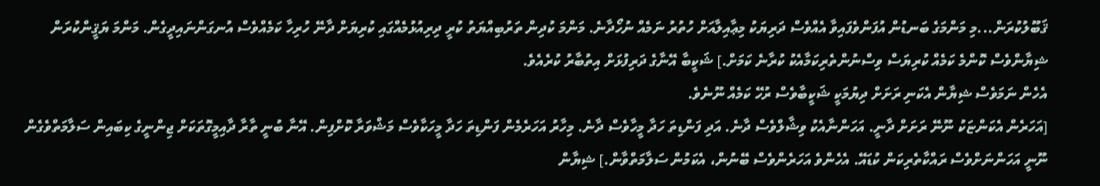ޤަބޫލުކުރަން...މި މަންމަގެ ބަނޑުން އުފަންވެފައިވާ އެއްވެސް ދަރިޔަކު މިޢާއިލާއަށް ހުތުރު ނަމެއް ނުހޯދާނެ. މަންމަ ކުދިން ތަރުބިއްޔަތު ކުރީ ދިރިއުޅުމެއްގައި ކުރިޔަށް ދާނޭ ހުރިހާ ކަމެއްވެސް އުނގަންނައިދީގެން. މަންމަ ޔަޤީންކުރަން ޝިޔާންވެސް ކޮންމެ ކަމެއް ކުރިޔަސް ވިސްނުންތެރިކަމާއެކު ކުރާނެ ކަމަށް.] ޝަކީބާ އޭނާގެ ދަރިފުޅަށް އިތުބާރު ކުރެއެވެ.
އެހެން ނަމަވެސް ޝިޔާން އެކަނި ރަށަށް ދިޔުމަކީ ޝަކީބާވެސް ރުހޭ ކަމެއް ނޫނެވެ.
[އަހަރެން އެކަންޏަކު ނޫނޭ ރަށަށް ދާނީ. އަހަންނާއެކު ވިޝާލްވެސް ދާނެ. އަދި ފަންޑިތަ ހަދާ މީހާވެސް ދާނެ. މިހާރު އަހަރެމެން ފަންޑިތަ ހަދާ މީހަކާވެސް މަޝްވަރާ ކޮށްފިން. އޭނާ ބުނީ ތާރާ ދާއިމީގޮތަކަށް ޖިންނީގެ ކިބައިން ސަލާމަތްވެގެން ނޫނީ އަހަންނަށްވެސް ރައްކާތެރިކަން ކުޑައޭ. އެހެންވެ އަހަރެންވެސް ބޭނުން، އެކަމުން ސަލާމަތްވާން.] ޝިޔާން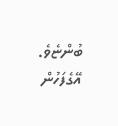ބުންޏެވެ. އޭގެފަހުން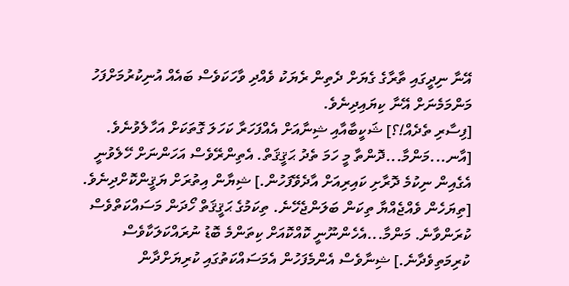އޭނާ ނިދީގައި ތާރާގެ ގެޔަށް ދެތިން ރެޔަކު ވެއްދި ވާހަކަވެސް ބައެއް އުނިކުރުމަށްފަހު މަންމަމެނަށް އޭނާ ކިޔައިދިނެވެ.
[ފިސާރި ތެދެއް!؟] ޝަކީބާއާއި ޝިނާއަށް އެއްފަހަރާ ކަހަލަ ގޮތަކަށް އަހާލެވުނެވެ.
[އާނ...މަންމާ...ދޮންތާ މީ ހަމަ ތެދު ޙަޤީޤަތް. އެތިންރޭވެސް އަހަންނަށް ހޭލެވުނީ އެގެއިން ނިކުމެ ދޮރާށި ކައިރިއަށް އާދެވޭފަހުން.] ޝިޔާން އިތުރަށް ޔަޤީންކޮށްދިނެވެ.
[ތިޔަހެން ވެއްޖެއްޔާ ތިކަން ބަލަންޖެހޭނެ. ތިކަމުގެ ޙަޤީޤަތް ހޯދަން މަސައްކަތްވެސް ކުރަންވާނެ. މަންމާ...އެހެންނޫނީ ކޮއްކޮއަށް ކިތަންމެ ބޮޑު ނުރައްކަލަކާވެސް ކުރިމަތިވެދާނެ.] ޝިނާވެސް އެންމެފަހުން އެމަސައްކަތުގައި ކުރިޔަށްދާން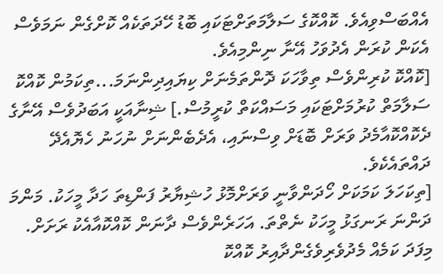އެއްބަސްވިއެވެ. ކޮއްކޮގެ ސަލާމަތަށްޓަކައި ބޮޑު ހޭދަތަކެއް ކޮށްގެން ނަމަވެސް އެކަން ކުރަން އެދުވަހު އޭނާ ނިންމިއެވެ.
[ކޮއްކޮ ކުރިންވެސް ތިވާހަކަ ދޮންތަމެނަށް ކިޔައިދިންނަމަ...ތިކަމުން ކޮއްކޮ ސަލާމަތް ކުރުމަށްޓަކައި މަސައްކަތް ކުރީމުސް.] ޝިނާއަކީ އަބަދުވެސް އޭނާގެ ދެކޮއްކޮއާމެދު ވަރަށް ބޮޑަށް ވިސްނައި، އެދެބެންނަށް ނުހަނު ހެޔޮއެދޭ ދައްތައެކެވެ.
[ތިކަހަލަ ކަމަކަށް ހޯދަންވާނީ ވަރަށްމޮޅު ހުޝިޔާރު ފަންޑިތަ ހަދާ މީހަކު. މަންމަ ދަންނަ ރަނގަޅު މީހަކު ނެތްތަ. އަހަރެންވެސް ދާނަން ކޮއްކޮއާއެކު ރަށަށް. މިފަދަ ކަމެއް މެދުވެރިވެގެންދާއިރު ކޮއްކޮ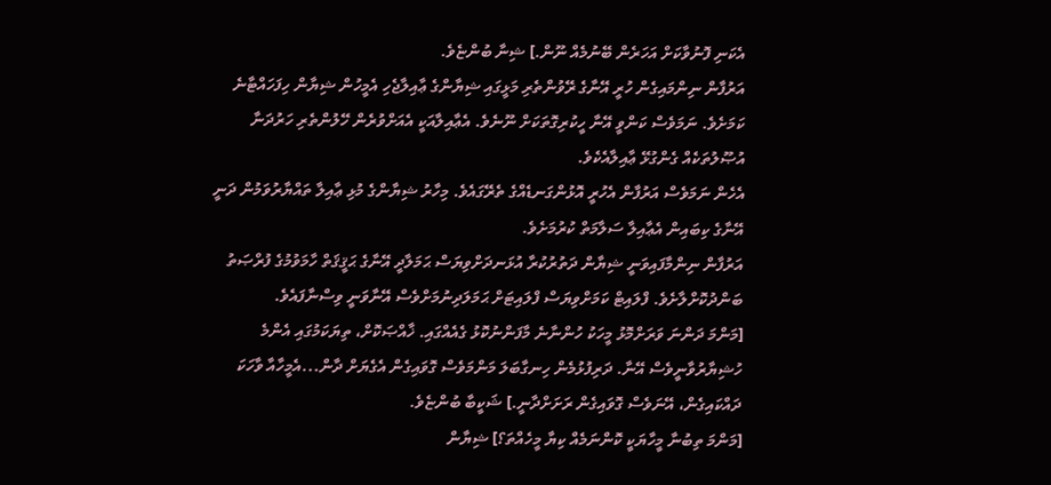އެކަނި ފޮނުވާކަށް އަހަރެން ބޭނުމެއް ނޫން.] ޝިނާ ބުންޏެވެ.
އަރުފާން ނިންމައިގެން ހުރީ އޭނާގެ ރޭވުންތެރި މަޅީގައި ޝިޔާންގެ ޢާއިލާޖެހި އެމީހުން ޝިޔާން ހިފަހައްޓާނެ ކަމަށެވެ. ނަމަވެސް ކަންވީ އޭނާ ހީކުރިގޮތަކަށް ނޫނެވެ. އެޢާއިލާއަކީ އެއަށްވުރެން ހޭލުންތެރި ހަރުދަނާ އުޞޫލުތަކެއް ގެންގުޅޭ ޢާއިލާއެކެވެ.
އެހެން ނަމަވެސް އަރުފާން އެހުރީ އޮޅުންގަނޑެއްގެ ތެރޭގައެވެ. މިހާރު ޝިޔާންގެ މުޅި ޢާއިލާ ތައްޔާރުވަމުން ދަނީ އޭނާގެ ކިބައިން އެޢާއިލާ ސަލާމަތް ކުރުމަށެވެ.
އަރުފާން ނިންމާފައިވަނީ ޝިޔާން ދަތުރުކުރާ އުޅަނދަށްވިޔަސް ޙަމަލާދީ އޭނާގެ ޙަޤީޤަތް ހާމަވުމުގެ ފުރްޞަތު ބަންދުކޮށްލާށެވެ. ފްލައިޓް ކަމަށްވިޔަސް ފްލައިޓަށް ޙަމަލަދިނުމަށްވެސް އޭނާވަނީ ވިސްނާފައެވެ.
[މަންމަ ދަންނަ ވަރަށްމޮޅު މީހަކު ހުންނާނެ މާފަންނުކޮޅު ގެއެއްގައި. ޚާއްޞަކޮށް، ތިޔަކަމުގައި އެންމެ ހުޝިޔާރުވާނީވެސް އޭނާ. ދަރިފުޅުމެން ހިނގާބަލަ މަންމަވެސް ގޮވައިގެން އެގެޔަށް ދާން...އެމީހާއާ ވާހަކަ ދައްކައިގެން، އޭނަވެސް ގޮވައިގެން ރަށަށްދާނީ.] ޝަކީބާ ބުންޏެވެ.
[މަންމަ ތިބުނާ މީހާޔަކީ ކޮންނަމެއް ކިޔާ މީހެއްތަ؟] ޝިޔާން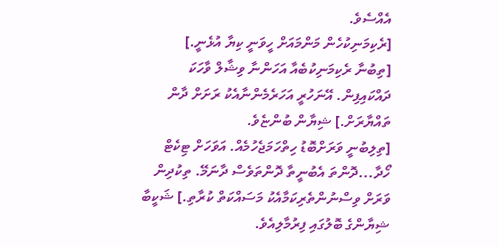އެއްސެވެ.
[ރެކިމަނިކުހެން މަންމައަށް ހީވަނީ ކިޔާ އުޅެނީ.]
[ތިބުނާ ރެކިމަނިކުބެއާ އަހަންނާ ވިޝާލް ވާހަކަ ދައްކައިފިން. އޭނަހުރީ އަހަރެމެންނާއެކު ރަށަށް ދާން ތައްޔާރަށް.] ޝިޔާން ބުންޏެވެ.
[ތިލިބުނީ ވަރަށްބޮޑު ހިތްހަމަޖެހުމެއް. އަވަހަށް ޓިކެޓް ހޯދާ...ދޮންތަ އެބުނީތާ ދޮންތަވެސް ދާނަމޭ. ތިކުދިން ވަރަށް ވިސްނުންތެރިކަމާއެކު މަސައްކަތް ކުރާތި.] ޝަކީބާ ޝިޔާންގެ ބޮލުގައި ފިރުމާލިއެވެ.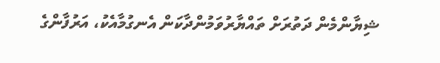ޝިޔާންމެން ދަތުރަށް ތައްޔާރުވަމުންދާކަން އެނގުމާއެކު، އަރުފާންގެ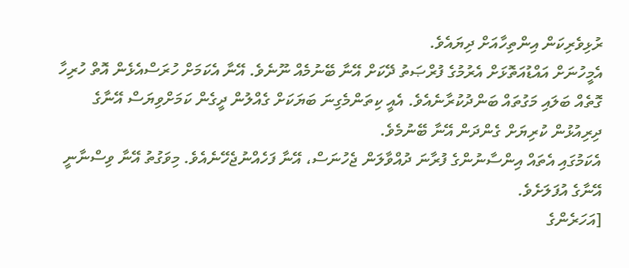ރުޅިވެރިކަން އިންތިހާއަށް ދިޔައެވެ.
އެމީހުނަށް އައްޑުއަތޮޅަށް އެރުމުގެ ފުރްޞަތު ދޭކަށް އޭނާ ބޭނުމެއް ނޫނެވެ. އޭނާ އެކަމަށް ހުރަސްއެޅެން އޮތް ހުރިހާ ގޮތެއް ބަލައި މަގުތައް ބަންދުކުރާނެއެވެ. އެއީ ކިތަންމެގިނަ ބަޔަކަށް ގެއްލުން ދީގެން ކަމަށްވިޔަސް އޭނާގެ ދިރިއުޅުން ކުރިޔަށް ގެންދަން އޭނާ ބޭނުމެވެ.
އެކަމުގައި އެތައް އިންސާނުންގެ ފުރާނަ ދުއްވާލަން ޖެހުނަސް، އޭނާ ފަހެއްނުޖެހޭނެއެވެ. މިވަގުތު އޭނާ ވިސްނާނީ އޭނާގެ އުފަލަށެވެ.
[އަހަރެންގެ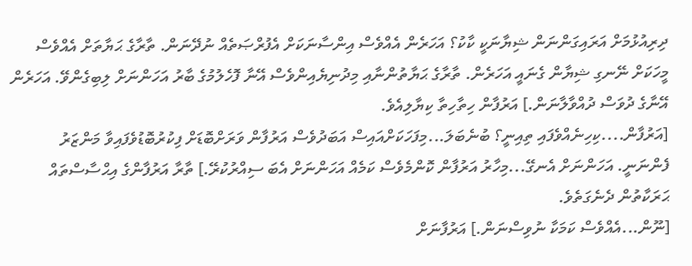ދިރިއުޅުމަށް އަރައިގަންނަން ޝިޔާނަކީ ކާކު؟ އަހަރެން އެއްވެސް އިންސާނަކަށް އެފުރްޞަތެއް ނުދޭނަން. ތާރާގެ ޙަޔާތަށް އެއްވެސް މީހަކަށް ނޭނގި ޝިޔާން ގެނައީ އަހަރެން. ތާރާގެ ޙަޔާތުންނާއި މިދުނިޔެއިންވެސް އޭނާ ފޮހެލުމުގެ ބާރު އަހަންނަށް ލިބިގެންވޭ. އަހަރެން އޭނާގެ ދުވަސް ދުއްވާލާނަން.] އަރުފާން ހިތާހިތާ ކިޔާލިއެވެ.
[އަރުފާން....ކިހިނެއްވެފައި ތިއިނީ؟ ބުނެބަލަ...މިފަހަކަށްއައިސް އަބަދުވެސް އަރުފާން ވަރަށްބޮޑަށް ފިކުރުބޮޑުވެފައިވާ މަންޒަރު ފެންނަނީ. އަހަންނަށް އެނގޭ...މިހާރު އަރުފާން ކޮންމެވެސް ކަމެއް އަހަންނަށް އެބަ ސިއްރުކުރޭ.] ތާރާ އަރުފާންގެ އިޙްސާސްތައް ޙަރަކާތުން ދެނެގަތެވެ.
[ނޫން...އެއްވެސް ކަމަކާ ނުވިސްނަން.] އަރުފާނަށް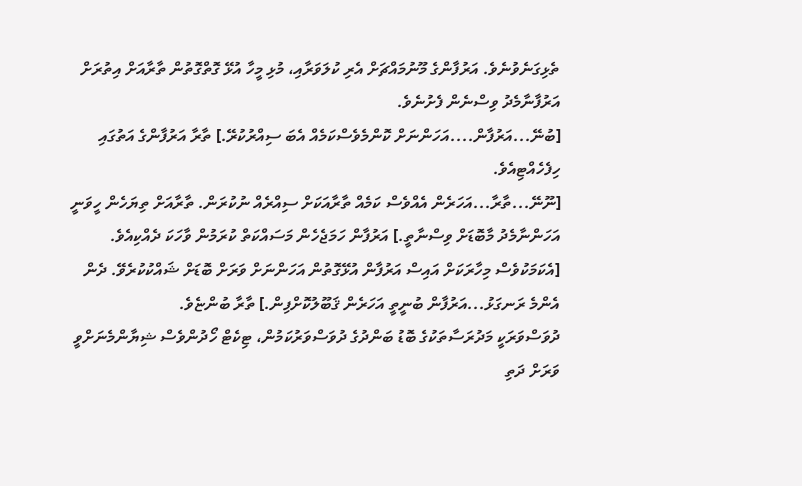ތެޅިގަނެވުނެވެ. އަރުފާންގެ މޫނުމައްޗަށް އެރި ކުލަވަރާއި، މުޅި މީހާ އުޅޭ ގޮތްގޮތުން ތާރާއަށް އިތުރަށް އަރުފާނާމެދު ވިސްނެން ފެށުނެވެ.
[ބުނޭ...އަރުފާން....އަހަންނަށް ކޮންމެވެސްކަމެއް އެބަ ސިއްރުކުރޭ.] ތާރާ އަރުފާންގެ އަތުގައި ހިފެހެއްޓިއެވެ.
[ނޫނޭ...ތާރާ...އަހަރެން އެއްވެސް ކަމެއް ތާރާއަކަށް ސިއްރެއް ނުކުރަން. ތާރާއަށް ތިޔަހެން ހީވަނީ އަހަންނާމެދު މާބޮޑަށް ވިސްނާތީ.] އަރުފާން ހަމަޖެހެން މަސައްކަތް ކުރަމުން ވާހަކަ ދެއްކިއެވެ.
[އެކަމަކުވެސް މިހާރަކަށް އައިސް އަރުފާން އުޅޭގޮތުން އަހަންނަށް ވަރަށް ބޮޑަށް ޝައްކުކުރެވޭ. ދެން އެންމެ ރަނގަޅު...އަރުފާން ބުނީތީ އަހަރެން ޤަބޫލުކޮށްފިން.] ތާރާ ބުންޏެވެ.
ދުވަސްވަރަކީ މަދުރަސާތަކުގެ ބޮޑު ބަންދުގެ ދުވަސްވަރުކަމުން، ޓިކެޓް ހޯދުންވެސް ޝިޔާންމެނަށްވީ ވަރަށް ދަތި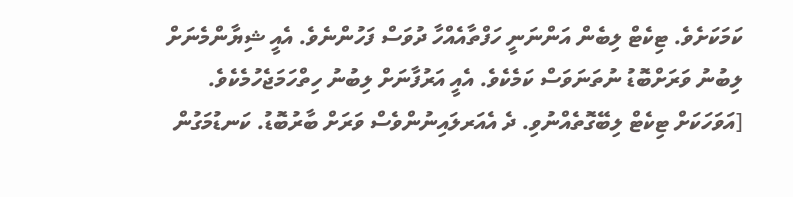ކަމަކަށެވެ. ޓިކެޓް ލިބެން އަންނަނީ ހަފްތާއެއްހާ ދުވަސް ފަހުންނެވެ. އެއީ ޝިޔާންމެނަށް ލިބުނު ވަރަށްބޮޑު ނުތަނަވަސް ކަމެކެވެ. އެއީ އަރުފާނަށް ލިބުނު ހިތްހަމަޖެހުމެކެވެ.
[އަވަހަކަށް ޓިކެޓް ލިބޭގޮތެއްނުވި. ދެ އެއަރލައިނުންވެސް ވަރަށް ބާރުބޮޑު. ކަނޑުމަގުން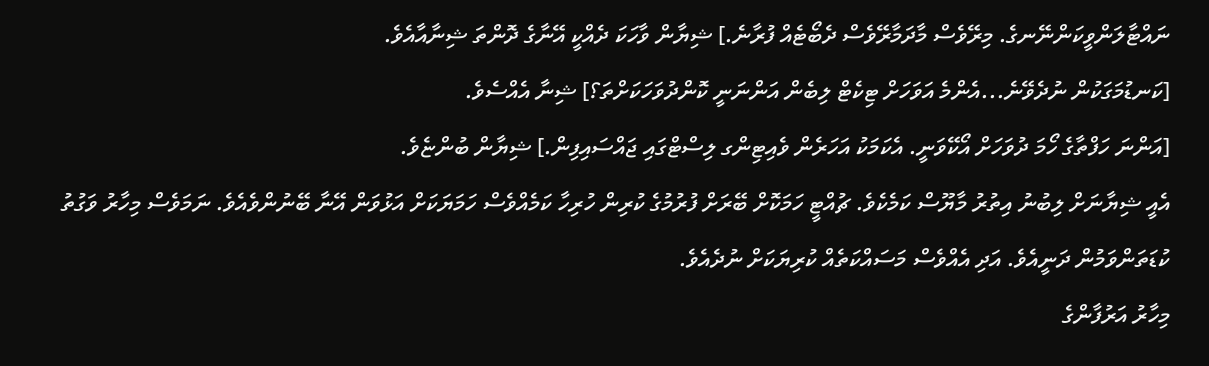ނައްޓާލަންވީކަންނޭނގެ. މިރޭވެސް މާދަމާރޭވެސް ދެބޯޓެއް ފުރާނެ.] ޝިޔާން ވާހަކަ ދެއްކީ އޭނާގެ ދޮންތަ ޝިނާއާއެވެ.
[ކަނޑުމަގަކުން ނުދެވޭނެ...އެންމެ އަވަހަށް ޓިކެޓް ލިބެން އަންނަނީ ކޮންދުވަހަކަށްތަ؟] ޝިނާ އެއްސެވެ.
[އަންނަ ހަފްތާގެ ހޯމަ ދުވަހަށް އޯކޭވަނީ. އެކަމަކު އަހަރެން ވެއިޓިންގ ލިސްޓްގައި ޖައްސައިފިން.] ޝިޔާން ބުންޏެވެ.
އެއީ ޝިޔާނަށް ލިބުނު އިތުރު މާޔޫސް ކަމެކެވެ. ޗުއްޓީ ހަމަކޮށް ބޭރަށް ފުރުމުގެ ކުރިން ހުރިހާ ކަމެއްވެސް ހަމަޔަކަށް އަޅުވަން އޭނާ ބޭނުންވެއެވެ. ނަމަވެސް މިހާރު ވަގުތު ކުޑަތަންވަމުން ދަނީއެވެ. އަދި އެއްވެސް މަސައްކަތެއް ކުރިޔަކަށް ނުދެއެވެ.
މިހާރު އަރުފާންގެ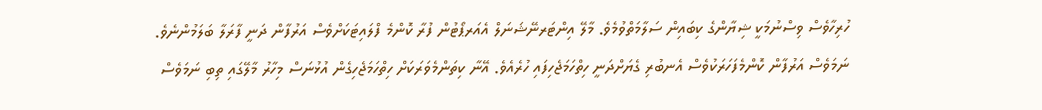ހުރިހާވެސް ވިސްނުމަކީ ޝިޔާންގެ ކިބައިން ސަލާމަތްވުމެވެ. މާލޭ އިންޓަރނޭޝަނަލް އެއަރޕޯޓުން ފުރާ ކޮންމެ ފްލައިޓަކަށްވެސް އަރުފާން ދަނީ ފާރަލާ ބަލަމުންނެވެ.
ނަމަވެސް އަރުފާން ކޮންމެފަހަރަކުވެސް އެނބުރި ގެޔަށްދަނީ ހިތްހަމަޖެހިފައި ހުރެއެވެ. އޭނާ ކިތަންމެވަރަކަށް ހިތްހަމަޖެހިގެން އުޅުނަސް މިހާރު މާލޭގައި ތިބި ނަމަވެސް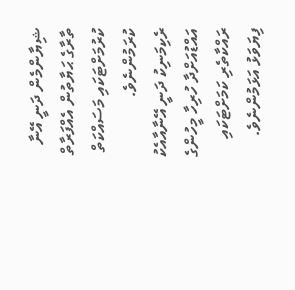ޝިޔާންމެން ދަނީ އޭނާ ތާރާގެ ޙަޔާތުން އެއްފަރާތް ކުރުމަށްޓަކައި މަސައްކަތް ކުރަމުންނެވެ.
ރެކިމަނިކު ދަނީ އޭނާއާއެކު އައްޑުއަށްދާ ހުރިހާ މީހުންގެ ރައްކާތެރި ކަމަށްޓަކައި ފިޔަވަޅު އަޅަމުންނެވެ.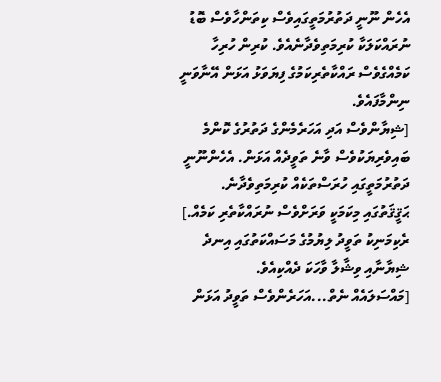އެހެން ނޫނީ ދަތުރުމަތީގައިވެސް ކިތަންހާވެސް ބޮޑު ނުރައްކަލަކާ ކުރިމަތިވެދާނެއެވެ. ކުރިން ހުރިހާ ކަމެއްގެވެސް ރައްކާތެރިކަމުގެ ފިޔަވަޅު އަޅަން އޭނާވަނީ ނިންމާފައެވެ.
[ޝިޔާންވެސް އަދި އަހަރެމެންގެ ދަތުރުގެ ކޮންމެ ބައިވެރިޔަކުވެސް ވާނެ ތަވީދެއް އަޅަން. އެހެންނޫނީ ދަތުރުމަތީގައި ހުރަސްތަކެއް ކުރިމަތިވެދާނެ. ޙަޤީޤަތުގައި މިކަމަކީ ވަރަށްވެސް ނުރައްކާތެރި ކަމެއް.]
ރެކިމަނިކު ތަވީދު ލިޔުމުގެ މަސައްކަތުގައި އިނދެ ޝިޔާނާއި ވިޝާލާ ވާހަކަ ދެއްކިއެވެ.
[މައްސަލައެއް ނެތް...އަހަރެންވެސް ތަވީދު އަޅަން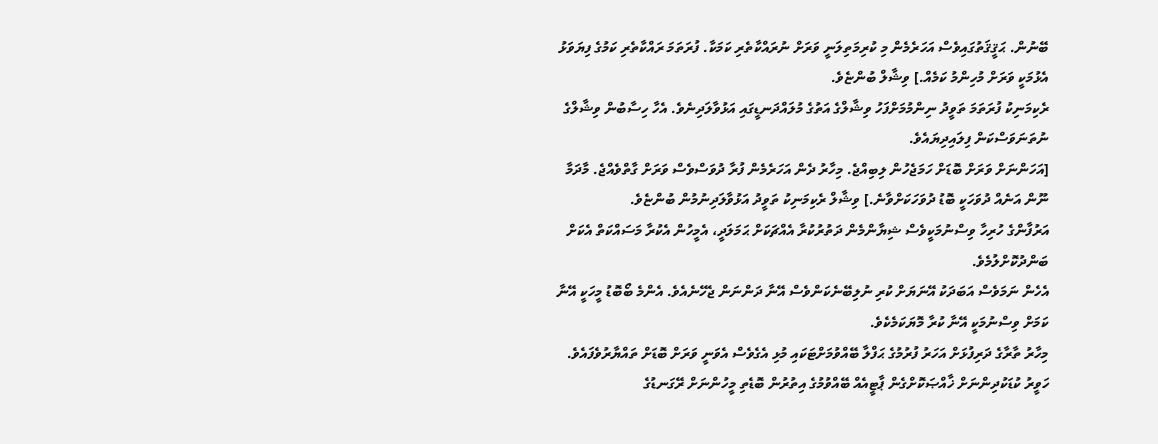ބޭނުން. ޙަޤީޤަތުގައިވެސް އަހަރެމެން މި ކުރިމަތިލަނީ ވަރަށް ނުރައްކާތެރި ކަމަކާ. ފުރަތަމަ ރައްކާތެރި ކަމުގެ ފިޔަވަޅު އެޅުމަކީ ވަރަށް މުހިންމު ކަމެއް.] ވިޝާލް ބުންޏެވެ.
ރެކިމަނިކު ފުރަތަމަ ތަވީދު ނިންމުމަށްފަހު ވިޝާލްގެ އަތުގެ މުލައްދަނޑީގައި އަޅުވާލަދިނެވެ. އެހާ ހިސާބުން ވިޝާލްގެ ނުތަނަވަސްކަން ފިލައިދިޔައެވެ.
[އަހަންނަށް ވަރަށް ބޮޑަށް ހަމަޖެހުން ލިބިއްޖެ. މިހާރު ދެން އަހަރެމެން ފުރާ ދުވަސްވެސް ވަރަށް ގާތްވެއްޖެ. މާދަމާ ނޫން އަނެއް ދުވަހަކީ ބޮޑު ދުވަހަކަށްވާނެ.] ވިޝާލް ރެކިމަނިކު ތަވީދު އަޅުވާލަދިނުމުން ބުންޏެވެ.
އަރުފާންގެ ހުރިހާ ވިސްނުމަކީވެސް ޝިޔާންމެން ދަތުރުކުރާ އެއްޗަކަށް ޙަމަލަދީ، އެމީހުން އެކުރާ މަސައްކަތް އެކަށް ބަންދުކޮށްލުމެވެ.
އެހެން ނަމަވެސް އަބަދަކު އޭނަޔަށް ކުރި ނުލިބޭނެކަންވެސް އޭނާ ދަންނަން ޖެހޭނެއެވެ. އެންމެ ބޯބޮޑު މީހަކީ އޭނާ ކަމަށް ވިސްނުމަކީ އޭނާ ކުރާ މޮޔަކަމެކެވެ.
މިހާރު ތާރާގެ ދަރިފުޅަށް އަހަރު ފުރުމުގެ ޙަފްލާ ބޭއްވުމަށްޓަކައި މުޅި އެގެވެސް އެވަނީ ވަރަށް ބޮޑަށް ތައްޔާރުވެފައެވެ. ހަވީރު ކުޑަކުދިންނަށް ޚާއްޞަކޮށްގެން ޕާޓީއެއް ބޭއްވުމުގެ އިތުރުން ބޮޑެތި މީހުންނަށް ރޭގަނޑުގެ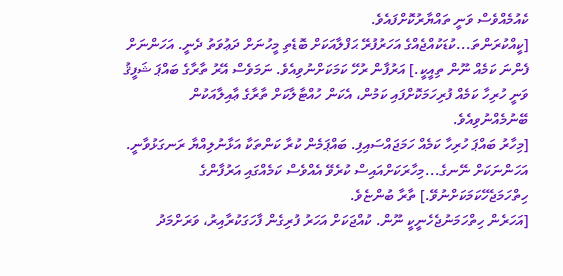ކެއުމެއްވެސް ވަނީ ތައްޔާރުކޮށްފައެވެ.
[ކީއްކުރަންތަ...ކުޑަކުއްޖެއްގެ އަހަރުފުރޭ ޙަފްލާއަކަށް ބޮޑެތި މީހުނަށް ދަޢުވަތު ދެނީ. އަހަންނަށް ފެންނަ ކަމެއް ނޫން ތިއީކީ.] އަރުފާން ރުހޭ ކަމަކަށްނުވިއެވެ. ނަމަވެސް އޭރު ތާރާގެ ބައްޕަ ޝަފީޤު ވަނީ ހުރިހާ ކަމެއް ފުރިހަމަކޮށްފައި ކަމުން، އެކަން ހުއްޓާލާކަށް ތާރާގެ ޢާއިލާއަކުން ބޭނުމެއްނުވިއެވެ.
[މިހާރު ބައްޕަ ހުރިހާ ކަމެއް ހަމަޖައްސައިފި. ބައްޕަމެން ކުރާ ކަންތަކާ އަޅާނުލިއްޔާ ރަނގަޅުވާނީ. އަހަންނަކަށް ނޭނގެ...މިހާރަކަށްއައިސް ކުރެވޭ އެއްވެސް ކަމެއްގައި އަރުފާންގެ ހިތްހަމަޖެހޭކަމަކަށްނުވޭ.] ތާރާ ބުންޏެވެ.
[އަހަރެން ހިތްހަމަނުޖެހެނީކީ ނޫން. ކުއްޖަކަށް އަހަރު ފުރިގެން ފާހަގަކުރާއިރު، ވަރަށްމަދު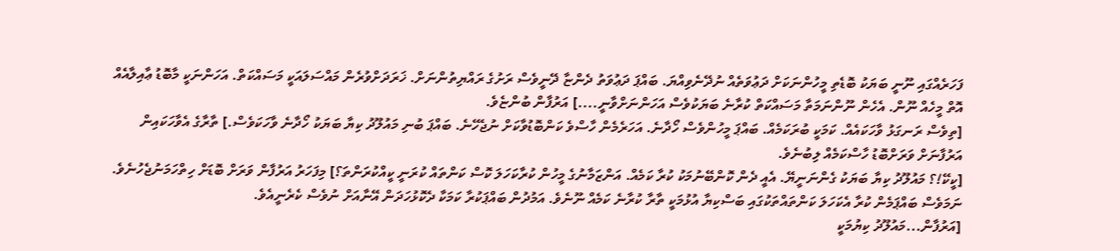ފަހަރެއްގައި ނޫނީ ބަޔަކު ބޮޑެތި މީހުންނަކަށް ދަޢުވަތެއް ނުދޭނެވިއްޔަ. ބައްޕަ ދަޢުވަތު ދެންޏާ ދޭނީވެސް ރަށުގެ ރައްޔިތުންނަށް. ޚަރަދަށްވުރެން މައްސަލައަކީ މަސައްކަތް. އަހަންނަކީ މާބޮޑު ޢާއިލާއެއް އޮތް މީހެއް ނޫން. އެހެން ނޫންނަމަތާ މަސައްކަތް ކުރާނެ ބަޔަކުވެސް އަހަންނަށްވާނީ....] އަރުފާން ބުންޏެވެ.
[ތިވެސް ރަނގަޅު ވާހަކައެއް. ކަމަކީ ބުރަކަމެއް. ބައްޕަ މީހުންވެސް ހޯދާނެ. އަހަރެމެން ހާސްވެ ކަންބޮޑުވާކަށް ނުޖެހޭނެ. ބައްޕަ ބުނި މައުލޫދު ކިޔާ ބަޔަކު ހޯދާނެ ވާހަކަވެސް.] ތާރާގެ އެވާހަކައިން އަރުފާނަށް ވަރަށްބޮޑު ހާސްކަމެއް ލިބުނެވެ.
[ކީކޭ!؟ މައުލޫދު ކިޔާ ބަޔަކު ގެންނަނީޔޭ. އެއީ ދެން ކޮންބޭނުމަކު ކުރާ ކަމެއް. އަންޒަމާނުގެ މީހުން ކުރާކަހަލަ ކޮސް ކަންތައް ކުރަނީ ކީއްކުރަންތަ؟] މިފަހަރު އަރުފާން ވަރަށް ބޮޑަށް ހިތްހަމަނުޖެހުނެވެ.
ނަމަވެސް ބައްޕަމެން ކުރާ އެކަހަލަ ކަންތައްތަކުގައި ބަސްކިޔާ އުޅުމަކީ ތާރާ ކުރާނެ ކަމެއް ނޫނެވެ. އަމުދުން ބައްޕަކުރާ ކަމަކާ ދެކޮޅުހަދަން އޭނާއަށް ނުވެސް ކެރެނީއެވެ.
[އަރުފާން...މައުލޫދު ކިޔުމަކީ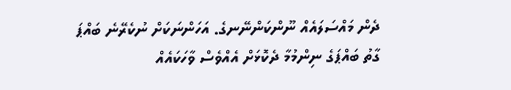ދެން މައްސަލައެއް ނޫންކަންނޭނގެ. އަހަންނަކަށް ނުކެރޭނެ ބައްޕަ ގާތު ބައްޕަގެ ނިންމުމާ ދެކޮޅަށް އެއްވެސް ވާހަކައެއް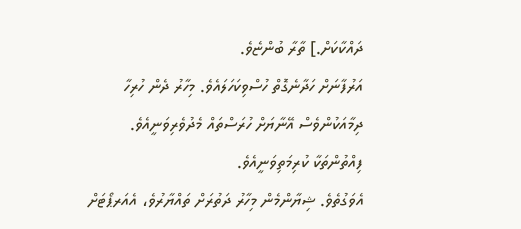ދައްކާކަށް.] ތާރާ ބުންޏެވެ.
އަރުފާނަށް ހަދާނެގޮތް ހުސްވިކަހަލައެވެ. މިހާރު ދެން ހުރިހާ ދިމާއަކުންވެސް އޭނާޔަށް ހުރަސްތައް މެދުވެރިވަނީއެވެ. ފިއްތުންތަކާ ކުރިމަތިވަނީއެވެ.
އެވަގުތެވެ. ޝިޔާންމެން މިހާރު ދަތުރަށް ތައްޔާރުވެ، އެއަރޕޯޓަށް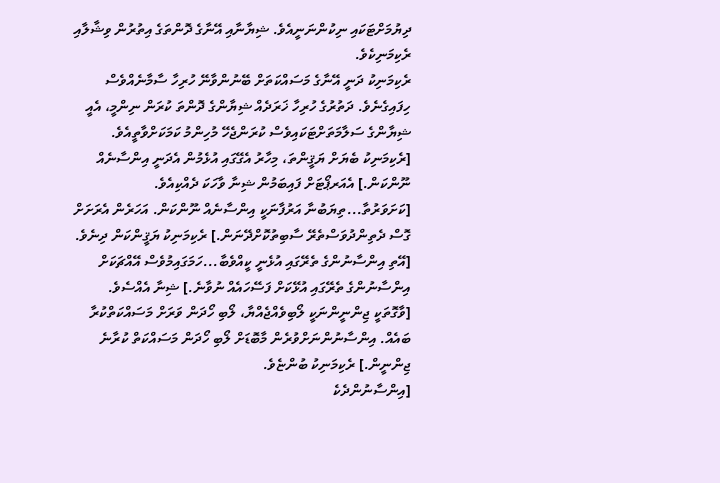ދިޔުމަށްޓަކައި ނިކުންނަނީއެވެ. ޝިޔާނާއި އޭނާގެ ދޮންތަގެ އިތުރުން ވިޝާލާއި ރެކިމަނިކެވެ.
ރެކިމަނިކު ދަނީ އޭނާގެ މަސައްކަތަށް ބޭނުންވާނޭ ހުރިހާ ސާމާނެއްވެސް ހިފައިގެނެވެ. ދަތުރުގެ ހުރިހާ ޚަރަދެއް ޝިޔާންގެ ދޮންތަ ކުރަން ނިންމީ، އެއީ ޝިޔާންގެ ސަލާމަތަށްޓަކައިވެސް ކުރަންޖެހޭ މުހިންމު ކަމަކަށްވާތީއެވެ.
[ރެކިމަނިކު ބެޔަށް ޔަޤީންތަ، މިހާރު އެގޭގައި އުޅެމުން އެދަނީ އިންސާނެއް ނޫންކަން.] އެއަރޕޯޓަށް ފައިބަމުން ޝިނާ ވާހަކަ ދެއްކިއެވެ.
[ކަށަވަރުތާ...ތިޔަބުނާ އަރުފާނަކީ އިންސާނެއް ނޫންކަން. އަހަރެން އެރަށަށް ގޮސް ދެތިންދުވަސްތެރޭ ސާބިތުކޮށްދޭނަން.] ރެކިމަނިކު ޔަޤީންކަން ދިނެވެ.
[އޭތި އިންސާނުންގެ ތެރޭގައި އުޅެނީ ކީއްވެބާ...ހަމަގައިމުވެސް އޭއްޗަކަށް އިންސާނުންގެ ތެރޭގައި އުޅޭކަށް ފަސޭހައެއް ނުވާނެ.] ޝިނާ އެއްސެވެ.
[ވާގޮތަކީ ޖިންނީންނަކީ ލޯބިވެއްޖެއްޔާ، ލޯބި ހޯދަން ވަރަށް މަސައްކަތްކުރާ ބައެއް. އިންސާނުންނަށްވުރެން މާބޮޑަށް ލޯބި ހޯދަން މަސައްކަތް ކުރާނެ ޖިންނީން.] ރެކިމަނިކު ބުންޏެވެ.
[އިންސާނުންދެކެ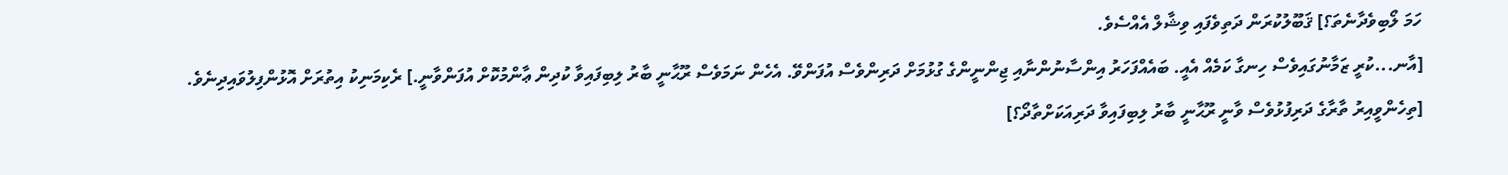ހަމަ ލޯބިވެދާނެތަ؟] ޤަބޫލުކުރަން ދަތިވެފައި ވިޝާލް އެއްސެވެ.
[އާނ...ކުރީ ޒަމާނުގައިވެސް ހިނގާ ކަމެއް އެއީ. ބައެއްފަހަރު އިންސާނުންނާއި ޖިންނީންގެ ގުޅުމަށް ދަރިންވެސް އުފަންވޭ. އެހެން ނަމަވެސް ރޫޙާނީ ބާރު ލިބިފައިވާ ކުދިން ޢާންމުކޮށް އުފަންވާނީ.] ރެކިމަނިކު އިތުރަށް އޮޅުންފިލުވައިދިނެވެ.
[ތިހެންވީއިރު ތާރާގެ ދަރިފުޅުވެސް ވާނީ ރޫޙާނީ ބާރު ލިބިފައިވާ ދަރިއަކަށްތާދޯ؟]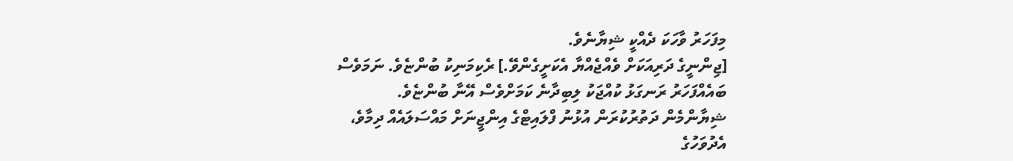މިފަހަރު ވާހަކަ ދެއްކީ ޝިޔާނެވެ.
[ޖިންނީގެ ދަރިއަކަށް ވެއްޖެއްޔާ އެކަށީގެންވޭ.] ރެކިމަނިކު ބުންޏެވެ. ނަމަވެސް ބައެއްފަހަރު ރަނގަޅު ކުއްޖަކު ލިބިދާނެ ކަމަށްވެސް އޭނާ ބުންޏެވެ.
ޝިޔާންމެން ދަތުރުކުރަން އުޅުނު ފްލައިޓްގެ އިންޖީނަށް މައްސަލައެއް ދިމާވެ، އެދުވަހުގެ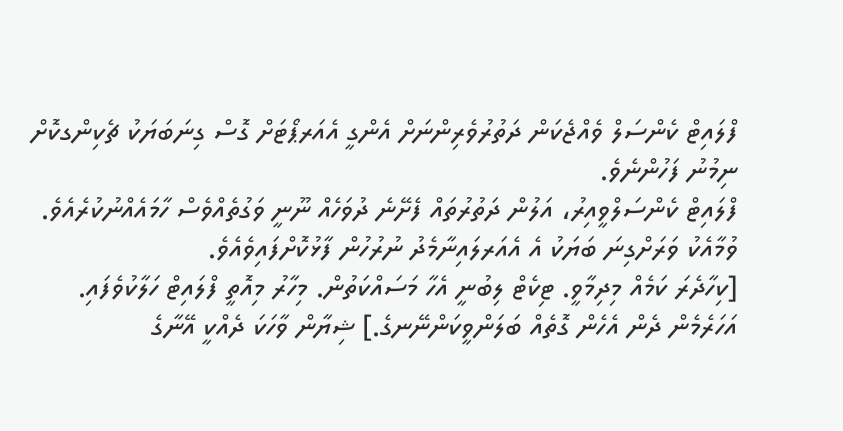ފްލައިޓް ކެންސަލް ވެއްޖެކަން ދަތުރުވެރިންނަށް އެންގީ އެއަރޕޯޓަށް ގޮސް ގިނަބަޔަކު ޗެކިންގކޮށް ނިމުނު ފަހުންނެވެ.
ފްލައިޓް ކެންސަލްވީއިރު، އަލުން ދަތުރުތައް ފެށޭނެ ދުވަހެއް ނޫނީ ވަގުތެއްވެސް ހާމައެއްނުކުރެއެވެ. ވުމާއެކު ވަރަށްގިނަ ބަޔަކު އެ އެއަރލައިނާމެދު ނުރުހުން ފާޅުކޮށްފައިވެއެވެ.
[ކިހާދެރަ ކަމެއް މިދިމާވީ. ޓިކެޓް ލިބުނީ އެހާ މަސައްކަތުން. މިހާރު މިއޮތީ ފްލައިޓް ހަލާކުވެފައި. އަހަރެމެން ދެން އެހެން ގޮތެއް ބަލަންވީކަންނޭނގެ.] ޝިޔާން ވާހަކަ ދެއްކީ އޭނާގެ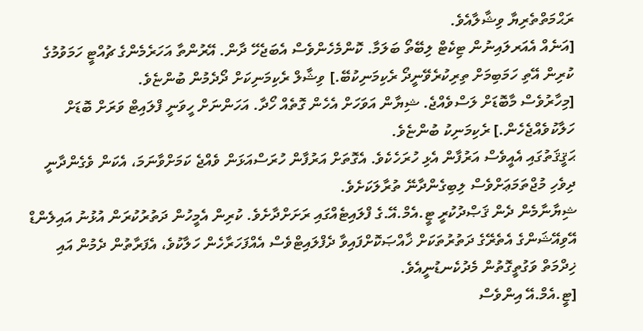ރަޙްމަތްތެރިޔާ ވިޝާލާއެވެ.
[އަނެއް އެއަރލައިނުން ޓިކެޓް ލިބޭތޯ ބަލަމާ. ކޮންމެހެންވެސް އެބަޖެހޭ ދާން. އޭރުންތާ އަހަރެމެންގެ ޗުއްޓީ ހަމަވުމުގެ ކުރިން އޭތި ހަމަބިމަށް ތިރިކުރެވޭނީދޯ ރެކިމަނިކުބޭ.] ވިޝާލް ރެކިމަނިކަށް ދޯދެމުން ބުންޏެވެ.
[މިހާރުވެސް މާބޮޑަށް ލަސްވެއްޖެ. ޝިޔާން އަވަހަށް އެހެން ގޮތެއް ހޯދާ. އަހަންނަށް ހީވަނީ ފްލައިޓް ވަރަށް ބޮޑަށް ހަލާކުވެއްޖެހެން.] ރެކިމަނިކު ބުންޏެވެ.
ޙަޤީޤަތުގައި އެއީވެސް އަރުފާން އެޅި ހުރަހެކެވެ. އެގޮތަށް އަރުފާން ހުރަސްއަޅަން ވެއްޖެ ކަމަށްވާނަމަ، އެކަން ވެގެންދާނީ ދިވެހި މުޖްތަމަޢަށްވެސް ލިބިގެންދާނޭ ތުރާލަކަށެވެ.
ޝިޔާނާމެން ދެން ޤަޞްދުކުރީ ޓީ.އެމް.އޭ.ގެ ފްލައިޓެއްގައި ރަށަށްދާށެވެ. ކުރިން އެމީހުން ދަތުރުކުރަން އުޅުނު އައިލެންޑް އޭވިއޭޝަންގެ އެތެރޭގެ ދަތުރުތަކަށް ޚާއްޞަކޮށްފައިވާ ދެފްލައިޓްވެސް އެއްފަހަރާހެން ހަލާކުވެ، އެފަރާތުން ދެމުން އައި ޚިދްމަތް ވަގުތީގޮތުން މެދުކެނޑުނީއެވެ.
[ޓީ.އެމް.އޭ އިންވެސް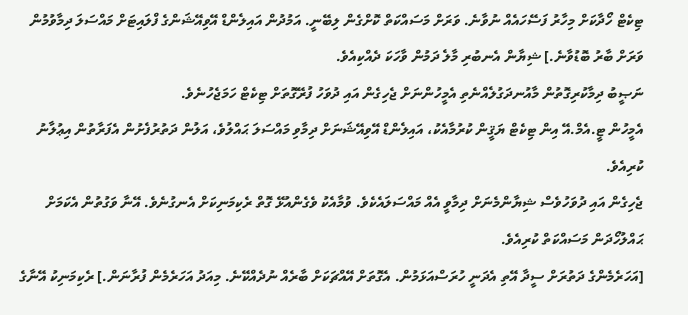ޓިކެޓް ހޯދާކަށް މިހާރު ފަސޭހައެއް ނުވާނެ. ވަރަށް މަސައްކަތް ކޮށްގެން ލިބޭނީ. އަމުދުން އައިލެންޑް އޭވިއޭޝަންގެ ފްލައިޓަށް މައްސަލަ ދިމާވުމުން ވަރަށް ބާރު ބޮޑުވާނެ.] ޝިޔާން އެނބުރި މާލެ ދަމުން ވާހަކަ ދެއްކިއެވެ.
ނަޞީބު ދިމާކުރިގޮތުން މާއުނދަގުލެއްނެތި އެމީހުންނަށް ޖެހިގެން އައި ދުވަހު ފުރޭގޮތަށް ޓިކެޓް ހަމަޖެހުނެވެ.
އެމީހުން ޓީ.އެމް.އޭ އިން ޓިކެޓް ޔަޤީން ކުރުމާއެކު، އައިލެންޑް އޭވިއޭޝަނަށް ދިމާވި މައްސަލަ ޙައްލުވެ، އަލުން ދަތުރުފެށުން އެފަރާތުން އިޢުލާނު ކުރިއެވެ.
ޖެހިގެން އައި ދުވަހުވެސް ޝިޔާންމެނަށް ދިމާވީ އެއް މައްސަލައެކެވެ. ވުމާއެކު ވެގެންއުޅޭ ގޮތް ރެކިމަނިކަށް އެނގުނެވެ. އޭނާ ވަގުތުން އެކަމަށް ޙައްލުހޯދަން މަސައްކަތް ކުރިއެވެ.
[އަހަރެމެންގެ ދަތުރަށް ސީދާ އޭތި އެދަނީ ހުރަސްއަޅަމުން. އެގޮތަށް އޭއްޗަކަށް ބާރެއް ނުދެއްކޭނެ. މިއަދު އަހަރެމެން ފުރާނަން.] ރެކިމަނިކު އޭނާގެ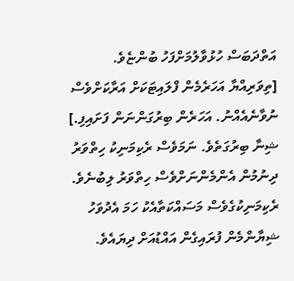އަތްދަބަސް ހުޅުވާލުމަށްފަހު ބުންޏެވެ.
[ތިވަރިއްޔާ އަހަރެމެން ފްލައިޓަކަށް އަރާކަށްވެސް ނުވާނެއެއްނު. އަހަރެން ބިރުގަންނަން ފަށައިފި.] ޝިނާ ބިރުގަތެވެ. ނަމަވެސް ރެކިމަނިކު ހިތްވަރު ދިނުމުން އެންމެންނަށްވެސް ހިތްވަރު ލިބުނެވެ.
ރެކިމަނިކުގެވެސް މަސައްކަތާއެކު ހަމަ އެދުވަހު ޝިޔާންމެން ފުރައިގެން އައްޑުއަށް ދިޔައެވެ.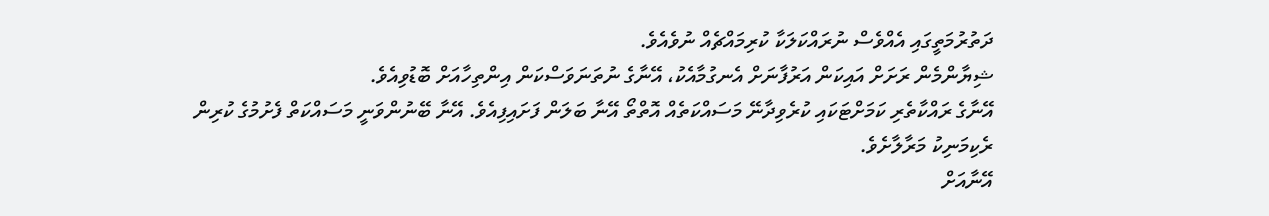ދަތުރުމަތީގައި އެއްވެސް ނުރައްކަލަކާ ކުރިމައްޗެއް ނުވެއެވެ.
ޝިޔާންމެން ރަށަށް އައިކަން އަރުފާނަށް އެނގުމާއެކު، އޭނާގެ ނުތަނަވަސްކަން އިންތިހާއަށް ބޮޑުވިއެވެ.
އޭނާގެ ރައްކާތެރި ކަމަށްޓަކައި ކުރެވިދާނޭ މަސައްކަތެއް އޮތްތޯ އޭނާ ބަލަން ފަށައިފިއެވެ. އޭނާ ބޭނުންވަނީ މަސައްކަތް ފެށުމުގެ ކުރިން ރެކިމަނިކު މަރާލާށެވެ.
އޭނާއަށް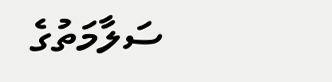ސަލާމަތުގެ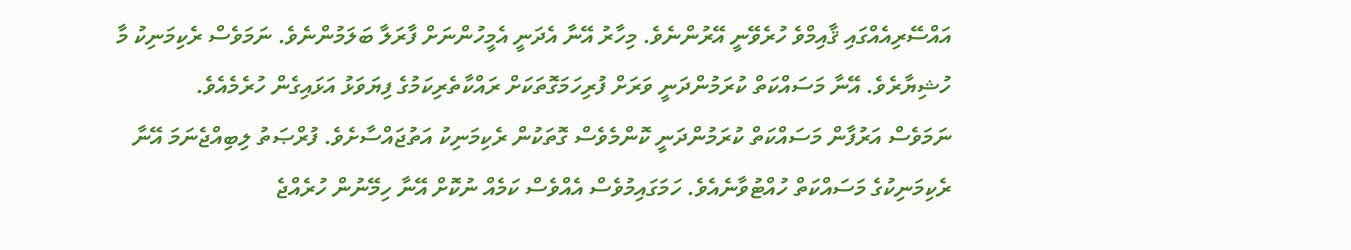އައްސޭރިއެއްގައި ޤާއިމްވެ ހުރެވޭނީ އޭރުންނެވެ. މިހާރު އޭނާ އެދަނީ އެމީހުންނަށް ފާރަލާ ބަލަމުންނެވެ. ނަމަވެސް ރެކިމަނިކު މާ ހުޝިޔާރެވެ. އޭނާ މަސައްކަތް ކުރަމުންދަނީ ވަރަށް ފުރިހަމަގޮތަކަށް ރައްކާތެރިކަމުގެ ފިޔަވަޅު އަޅައިގެން ހުރެމެއެވެ.
ނަމަވެސް އަރުފާން މަސައްކަތް ކުރަމުންދަނީ ކޮންމެވެސް ގޮތަކުން ރެކިމަނިކު އަތުޖައްސާށެވެ. ފުރްޞަތު ލިބިއްޖެނަމަ އޭނާ ރެކިމަނިކުގެ މަސައްކަތް ހުއްޓުވާނެއެވެ. ހަމަގައިމުވެސް އެއްވެސް ކަމެއް ނުކޮށް އޭނާ ހިމޭނުން ހުރެއްޖެ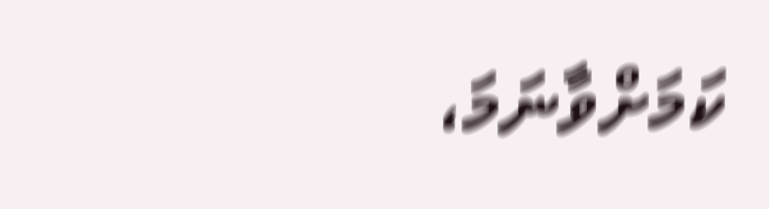ކަމަށްވާނަމަ،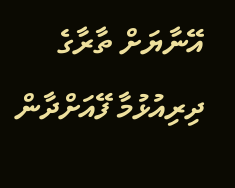އޭނާޔަށް ތާރާގެ ދިރިއުޅުމާ ފޭއަށްދާން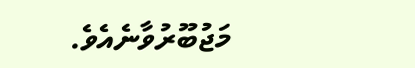މަޖުބޫރުވާނެއެވެ.